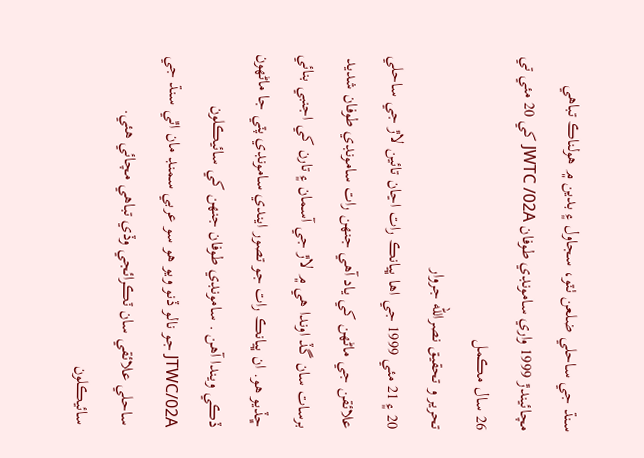سنڌ جي ساحلي ضلعن ٺٽو، سجاول ۽ بدين ۾ ھولناڪ تباھي مچائيندڙ 1999 واري سامونڊي طوفان JWTC /02A کي 20 مئي تي 26 سال مڪمل
تحرير و تحقيق نصرالله جروار
20 ۽ 21 مئي 1999 جي اھا ڀيانڪ رات اڃان تائين لاڙ جي ساحلي علائقن جي ماڻھن کي ياد آھي جنھن رات سامونڊي طوفان شديد برسات سان گڏ اوندا ھي ۾ لاڙ جي آسمان ۽ تارن کي اجنبي بنائي ڇڏيو ھو. ان ڀيانڪ رات جو تصور ايندي سامونڊي پٽي جا ماڻھون ڏڪي ويندا آھن . سامونڊي طوفان جنھن کي سائيڪلون JTWC/02A جو نالو ڏنو ويو ھو سو عربي سمنڊ مان اٿي سنڌ جي ساحلي علائقي سان ٽڪرائجي وڏي تباھي مچائي ھئي.
سائيڪلون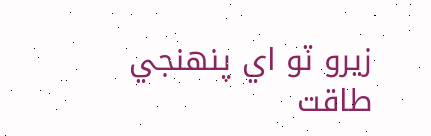زيرو ٽو اي پنھنجي طاقت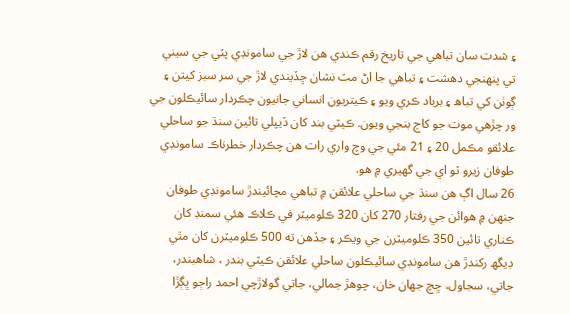۽ شدت سان تباھي جي تاريخ رقم ڪندي ھن لاڙ جي سامونڊي پٽي جي سيني تي پنھنجي دھشت ۽ تباھي جا اڻ مٽ نشان ڇڏيندي لاڙ جي سر سبز کيتن ۽ ڳوٺن کي تباھ ۽ برباد ڪري ويو ۽ ڪيتريون انساني جانيون چڪردار سائيڪلون جي ور چڙھي موت جو کاڄ بنجي ويون. ڪيٽي بند کان ڏيپلي تائين سنڌ جو ساحلي علائقو مڪمل 20 ۽ 21 مئي جي وچ واري رات ھن چڪردار خطرناڪ سامونڊي طوفان زيرو ٽو اي جي گھيري ۾ ھو.
26 سال اڳ ھن سنڌ جي ساحلي علائقن ۾ تباھي مچائيندڙ سامونڊي طوفان جنھن ۾ ھوائن جي رفتار 270 کان 320 ڪلوميٽر في ڪلاڪ ھئي سمنڊ کان ڪناري تائين 350 ڪلوميٽرن جي ويڪر ۽ جڏھن ته 500 ڪلوميٽرن کان مٿي ڊيگھ رکندڙ ھن سامونڊي سائيڪلون ساحلي علائقن ڪيٽي بندر ، شاھبندر، جاتي، سجاول، ڇچ جھان خان، چوھڙ جمالي، جاتي گولاڙچي احمد راڄو ڀڳڙا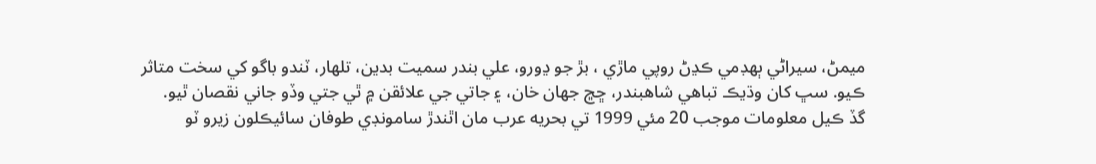ميمڻ، سيراڻي ٻھڊمي ڪڍڻ روپي ماڙي ، بڙ جو ڍورو، علي بندر سميت بدين، تلھار، ٽندو باگو کي سخت متاثر ڪيو. سڀ کان وڌيڪ تباھي شاھبندر، ڇڇ جھان خان، ۽ جاتي جي علائقن ۾ ٿي جتي وڏو جاني نقصان ٿيو.
گڏ ڪيل معلومات موجب 20 مئي 1999 تي بحريه عرب مان اٿندڙ سامونڊي طوفان سائيڪلون زيرو ٽو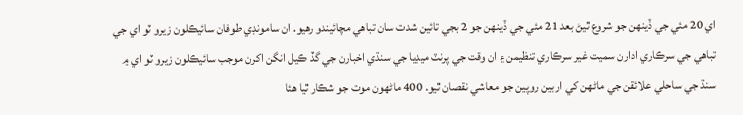اي 20 مئي جي ڏينھن جو شروع ٿيڻ بعد 21 مئي جي ڏينھن جو 2 بجي تائين شدت سان تباھي مچائيندو رھيو. ان سامونڊي طوفان سائيڪلون زيرو ٽو اي جي تباھي جي سرڪاري ادارن سميت غير سرڪاري تنظيمن ۽ ان وقت جي پرنٽ ميڊيا جي سنڌي اخبارن جي گڏ ڪيل انگن اکرن موجب سائيڪلون زيرو ٽو اي ۾ سنڌ جي ساحلي علائقن جي ماڻھن کي اربين روپين جو معاشي نقصان ٿيو. 400 ماڻھون موت جو شڪار ٿيا ھئا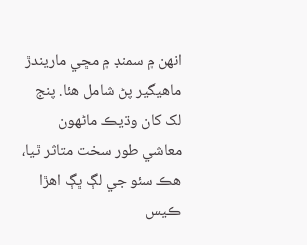انھن ۾ سمنڊ ۾ مڇي ماريندڙ ماھيگير پڻ شامل ھئا. پنج لک کان وڌيڪ ماڻھون معاشي طور سخت متاثر ٿيا، ھڪ سئو جي لڳ ڀڳ اھڙا ڪيس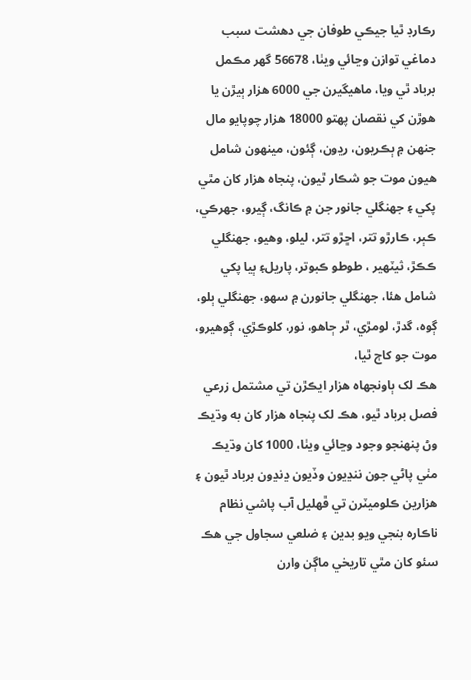رڪارڊ ٿيا جيڪي طوفان جي دھشت سبب دماغي توازن وڃائي ويٺا، 56678 گھر مڪمل برباد ٿي ويا، ماھيگيرن جي 6000 ھزار ٻيڙن يا ھوڙن کي نقصان پھتو 18000 ھزار چوپايو مال جنھن ۾ ٻڪريون، رڍون، ڳئون، مينهون شامل ھيون موت جو شڪار ٿيون، پنجاه ھزار کان مٿي پکي ۽ جھنگلي جانور جن ۾ ڪانگ، ڳيرو، جھرڪي، ڪٻر، ڪارڙو تتر، اڇڙو تتر، ليلو، وھيو، جھنگلي ڪڪڙ، ثيٽھير ، طوطو ڪبوتر، پاريل۽ ٻيا پکي شامل ھئا، جھنگلي جانورن ۾ سھو، جھنگلي ٻلو، ڳوہ، گدڙ، لومڙي، ٿر ڄاھو، نور، کلوڪڙي، ڳوھيرو، موت جو کاڄ ٿيا،
ھڪ لک ٻاونجھاہ ھزار ايڪڙن تي مشتمل زرعي فصل برباد ٿيو، ھڪ لک پنجاه ھزار کان به وڌيڪ وڻ پنھنجو وجود وڃائي ويٺا، 1000 کان وڌيڪ مٺي پاڻي جون ننڍيون وڏيون ڍنڍون برباد ٿيون ۽ ھزارين ڪلوميٽرن تي ڦھليل آب پاشي نظام ناڪاره بنجي ويو بدين ۽ ضلعي سجاول جي ھڪ سئو کان مٿي تاريخي ماڳن وارن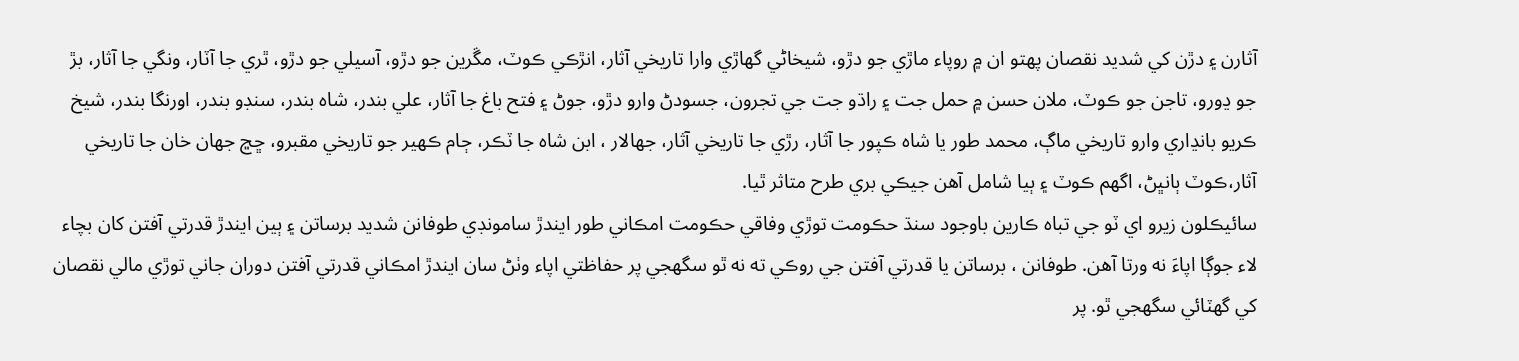آثارن ۽ دڙن کي شديد نقصان پھتو ان ۾ روپاء ماڙي جو دڙو، شيخاڻي گھاڙي وارا تاريخي آثار، انڙڪي ڪوٽ، مڱرين جو دڙو، آسيلي جو دڙو، ٿري جا آٽار، ونگي جا آثار، بڙ جو ڍورو، تاجن جو ڪوٽ، ملان حسن ۾ حمل جت ۽ راڌو جت جي تجرون، جسودڻ وارو دڙو، جوڻ ۽ فتح باغ جا آثار، علي بندر، شاه بندر، سنڊو بندر، اورنگا بندر، شيخ ڪريو بانڍاري وارو تاريخي ماڳ، محمد طور يا شاہ ڪپور جا آثار، رڙي جا تاريخي آثار، جھالار ، ابن شاه جا ٽڪر، ڄام ڪھير جو تاريخي مقبرو، ڇڇ جھان خان جا تاريخي آثار،ڪوٽ ٻانڀڻ، اگھم ڪوٽ ۽ ٻيا شامل آھن جيڪي بري طرح متاثر ٿيا.
سائيڪلون زيرو اي ٽو جي تباه ڪارين باوجود سنڌ حڪومت توڙي وفاقي حڪومت امڪاني طور ايندڙ سامونڊي طوفانن شديد برساتن ۽ ٻين ايندڙ قدرتي آفتن کان بچاء لاء جوڳا اپاءَ نه ورتا آھن. طوفانن ، برساتن يا قدرتي آفتن جي روڪي ته نه ٿو سگھجي پر حفاظتي اپاء وٺڻ سان ايندڙ امڪاني قدرتي آفتن دوران جاني توڙي مالي نقصان کي گھٽائي سگھجي ٿو. پر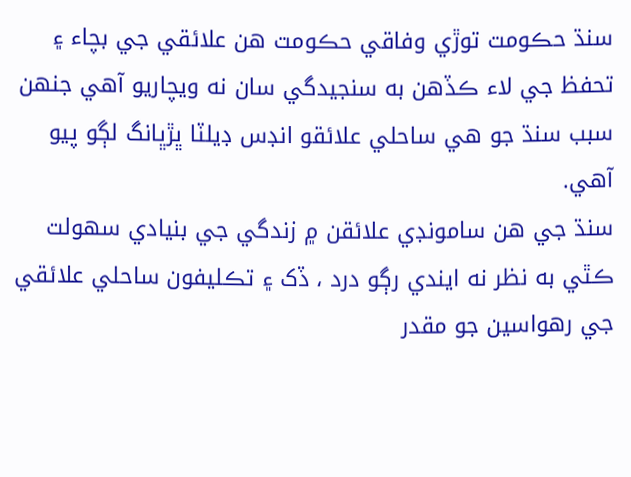سنڌ حڪومت توڙي وفاقي حڪومت ھن علائقي جي بچاء ۽ تحفظ جي لاء ڪڏھن به سنجيدگي سان نه ويچاريو آھي جنھن سبب سنڌ جو ھي ساحلي علائقو انڊس ڊيلٽا ڀڙڀانگ لڳو پيو آھي.
سنڌ جي ھن سامونڊي علائقن ۾ زندگي جي بنيادي سھولت ڪٿي به نظر نه ايندي رڳو درد ، ڏک ۽ تڪليفون ساحلي علائقي جي رھواسين جو مقدر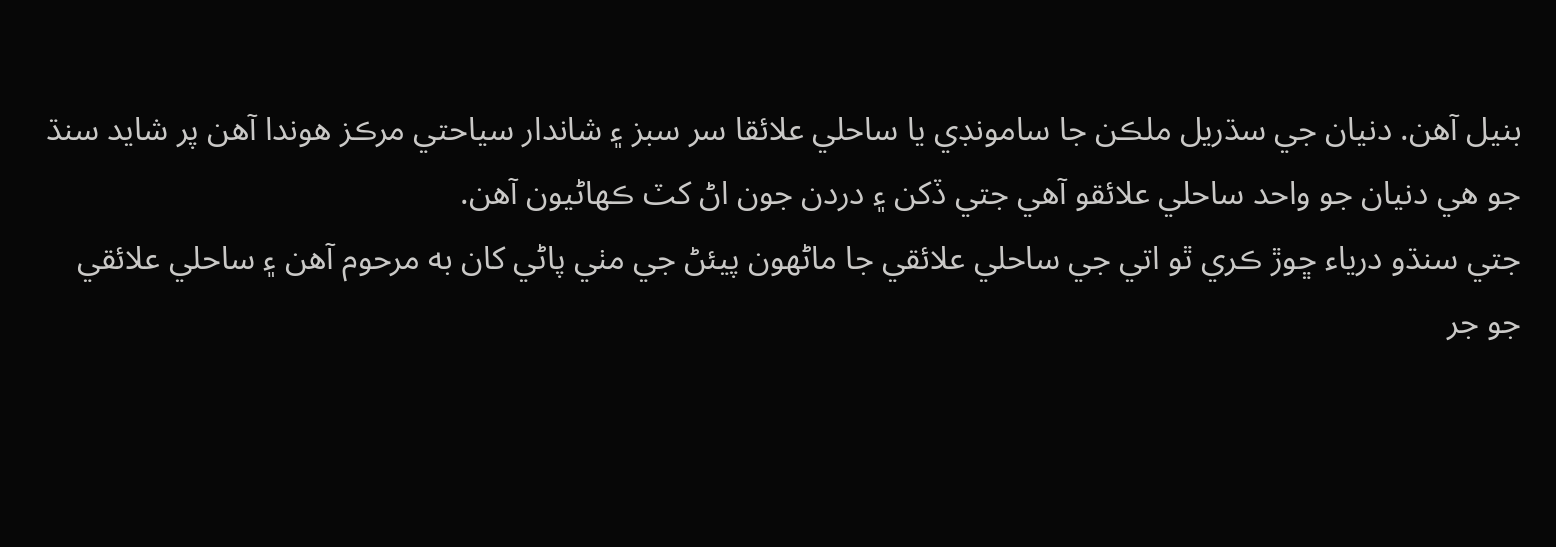بنيل آھن. دنيان جي سڌريل ملڪن جا سامونڊي يا ساحلي علائقا سر سبز ۽ شاندار سياحتي مرڪز ھوندا آھن پر شايد سنڌ جو ھي دنيان جو واحد ساحلي علائقو آھي جتي ڏکن ۽ دردن جون اڻ کٽ ڪھاڻيون آھن.
جتي سنڌو درياء ڇوڙ ڪري ٿو اتي جي ساحلي علائقي جا ماڻھون پيئڻ جي مٺي پاڻي کان به مرحوم آھن ۽ ساحلي علائقي جو جر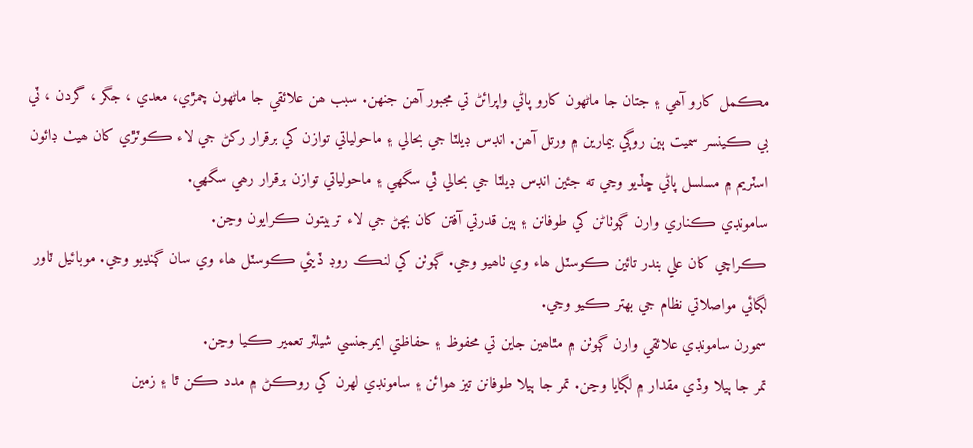مڪمل کارو آھي ۽ جتان جا ماڻھون کارو پاڻي واپرائڻ تي مجبور آھن جنھن. سبب ھن علائقي جا ماڻھون چمڙي، معدي ، جگر ، گردن ، ٽي بي ڪينسر سميت ٻين روڳي بيمارين ۾ ورتل آھن. انڊس ڊيلٽا جي بحالي ۽ ماحولياتي توازن کي برقرار رکڻ جي لاء ڪوٽڙي کان ھيٺ ڊائون اسٽريم ۾ مسلسل پاڻي ڇڏيو وڃي ته جئين انڊس ڊيلٽا جي بحالي ٿي سگھي ۽ ماحولياتي توازن برقرار رھي سگھي.
سامونڊي ڪناري وارن ڳوٺاڻن کي طوفانن ۽ ٻين قدرتي آفتن کان بچڻ جي لاء تربيتون ڪرايون وڃن.
ڪراچي کان علي بندر تائين ڪوسٽل ھاء وي ٺاھيو وڃي. ڳوٺن کي لنڪ روڊ ڏيئي ڪوسٽل ھاء وي سان ڳنڍيو وڃي. موبائيل ٽاور لڳائي مواصلاتي نظام جي بھتر ڪيو وڃي.
سمورن سامونڊي علائقي وارن ڳوٺن ۾ مٿاھين جاين تي محفوظ ۽ حفاظتي ايمرجنسي شيلٽر تعمير ڪيا وڃن.
تمر جا ٻيلا وڏي مقدار ۾ لڳايا وڃن. تمر جا ٻيلا طوفانن تيز ھوائن ۽ سامونڊي لھرن کي روڪڻ ۾ مدد ڪن ٿا ۽ زمين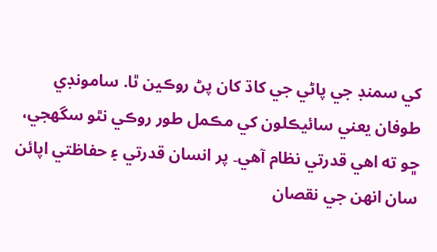کي سمنڊ جي پاڻي جي کاڌ کان پڻ روڪين ٿا. سامونڊي طوفان يعني سائيڪلون کي مڪمل طور روڪي نٿو سگهجي، ڇو ته اهي قدرتي نظام آهي۔ پر انسان قدرتي ۽ حفاظتي اپائن سان انهن جي نقصان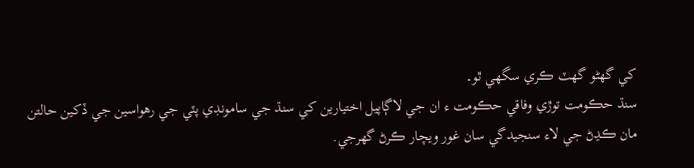کي گهڻو گهٽ ڪري سگهي ٿو۔
سنڌ حڪومت توڙي وفاقي حڪومت ء ان جي لاڳاپيل اختيارين کي سنڌ جي سامونڊي پٽي جي رھواسين جي ڏکين حالتن مان ڪڍڻ جي لاء سنجيدگي سان غور ويچار ڪرڻ گھرجي.